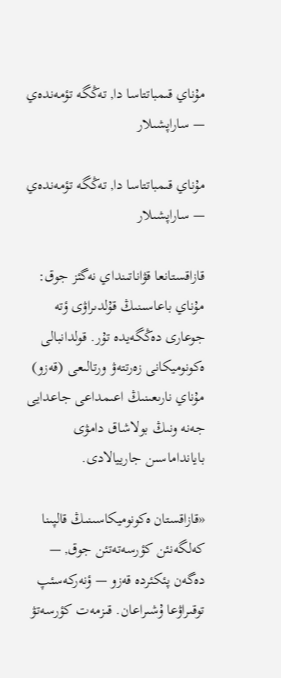مۇناي قىمباتتاسا دا, تەڭگە تؤمەندەي — ساراپشىلار

مۇناي قىمباتتاسا دا, تەڭگە تؤمەندەي — ساراپشىلار

قازاقستانعا قۋاناتىنداي نەگئز جوق: مۇناي باعاسىنىڭ قۇلدىراۋى ؤتە جوعارى دەڭگەيدە تۇر. قولدانبالى ەكونوميكانى زەرتتەۋ ورتالىعى (قەزو) مۇناي نارىعىنىڭ اعىمداعى جاعدايى جەنە ونىڭ بولاشاق دامۋى بايانداماسىن جارييالادى.

«قازاقستان ەكونوميكاسىنىڭ قالپىنا كەلگەنئن كؤرسەتەتئن جوق, — دەگەن پئكئردە قەزو — ؤنەركەسئپ توقىراۋعا ۇشىراعان. قىزمەت كؤرسەتۋ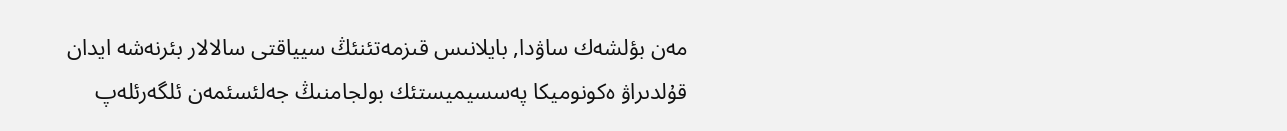مەن بؤلشەك ساۋدا, بايلانىس قىزمەتئنئڭ سيياقتى سالالار بئرنەشە ايدان قۇلدىراۋ ەكونوميكا پەسسيميستئك بولجامنىڭ جەلئسئمەن ئلگەرئلەپ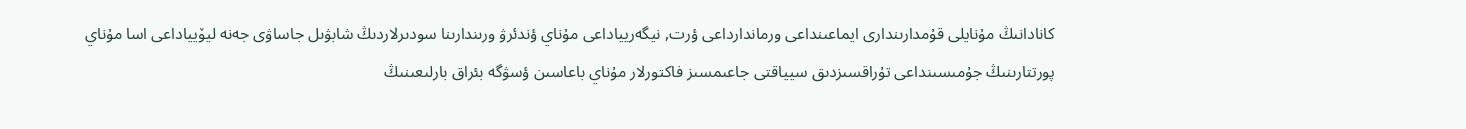كانادانىڭ مۇنايلى قۇمدارىندارى ايماعىنداعى ورماندارداعى ؤرت, نيگەريياداعى مۇناي ؤندئرۋ ورىندارىنا سودىرلاردىڭ شابۋىل جاساۋى جەنە ليۆيياداعى اسا مۇناي پورتتارىنىڭ جۇمىسىنداعى تۇراقسىزدىق سيياقتى جاعىمسىز فاكتورلار مۇناي باعاسىن ؤسۋگە بئراق بارلىعىنىڭ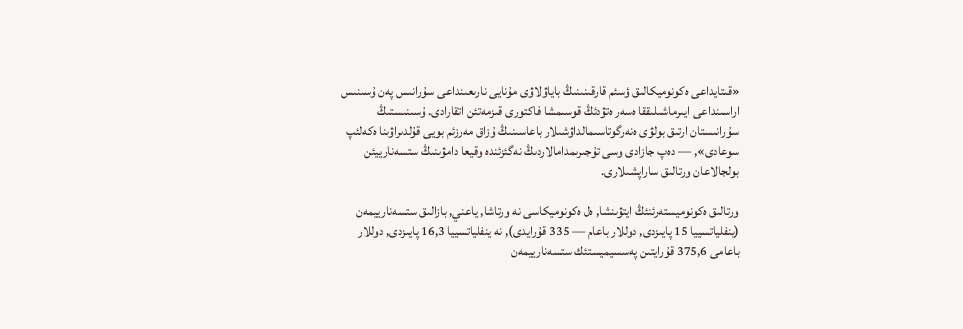«قىتايداعى ەكونوميكالىق ؤسئم قارقىنىنىڭ باياۋلاۋى مۇنايى نارىعىنداعى سۇرانىس پەن ۇسىنىس اراسىنداعى ايىرماشىلىققا ەسەر ەتۋدئڭ قوسىمشا فاكتورى قىزمەتئن اتقارادى. ۇسىنىستىڭ سۇرانىستان ارتىق بولۋى ەنەرگوتاسىمالداۋشىلار باعاسىنىڭ ۇزاق مەرزئم بويى قۇلدىراۋىنا ەكەلئپ سوعادى», — دەپ جازادى وسى تۇجىرىمدامالاردىڭ نەگئزئندە وقيعا دامۋىنىڭ ستسەنارييئن بولجالاعان ورتالىق ساراپشىلارى.

ورتالىق ەكونوميستەرئنئڭ ايتۋىنشا, ەل ەكونوميكاسى نە ورتاشا, ياعني, بازالىق ستسەنارييمەن (ينفلياتسييا 15 پايىزدى, دوللار باعام — 335 قۇرايدى), نە ينفلياتسييا 16,3 پايىزدى, دوللار باعامى 375,6 قۇرايتىن پەسسيميستئك ستسەنارييمەن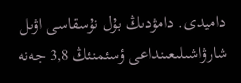داميدى. دامۋدىڭ بۇل نۇسقاسى اۋىل شارۋاشىلىعىنداعى ؤسئمنئڭ 3,8 جەنە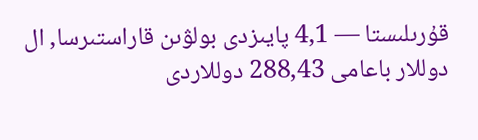قۇرىلىستا — 4,1 پايىزدى بولۋىن قاراستىرسا, ال دوللار باعامى 288,43 دوللاردى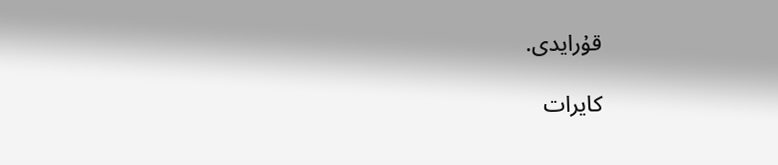قۇرايدى.

كايرات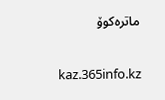ماترەكوۆ

kaz.365info.kz